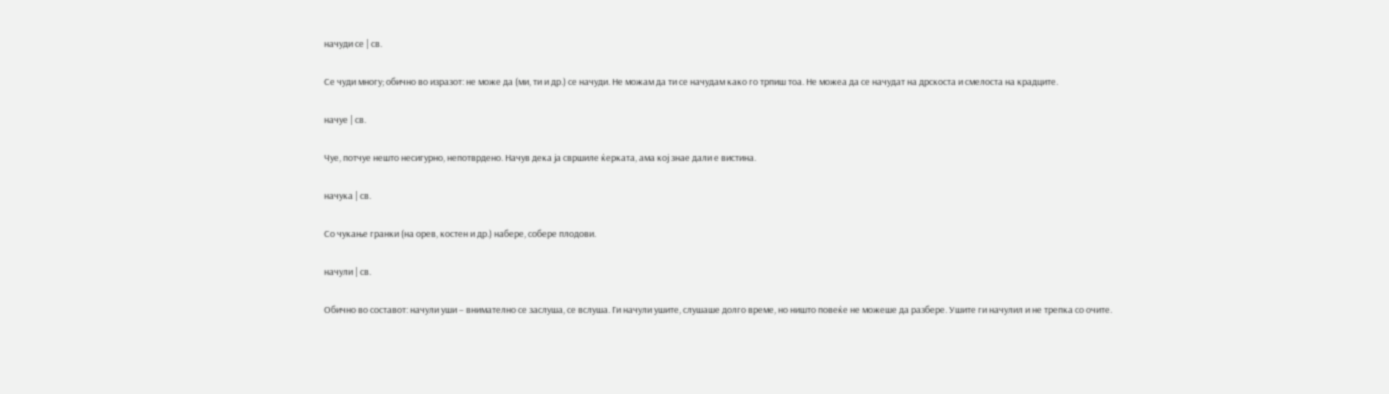начуди се | св.

Се чуди многу; обично во изразот: не може да (ми, ти и др.) се начуди. Не можам да ти се начудам како го трпиш тоа. Не можеа да се начудат на дрскоста и смелоста на крадците.

начуе | св.

Чуе, потчуе нешто несигурно, непотврдено. Начув дека ја свршиле ќерката, ама кој знае дали е вистина.

начука | св.

Со чукање гранки (на орев, костен и др.) набере, собере плодови.

начули | св.

Обично во составот: начули уши – внимателно се заслуша, се вслуша. Ги начули ушите, слушаше долго време, но ништо повеќе не можеше да разбере. Ушите ги начулил и не трепка со очите.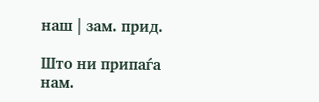наш | зам. прид.

Што ни припаѓа нам.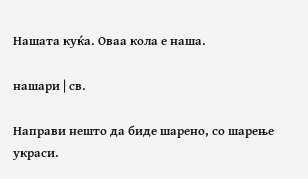Нашата куќа. Оваа кола е наша.

нашари | св.

Направи нешто да биде шарено, со шарење украси.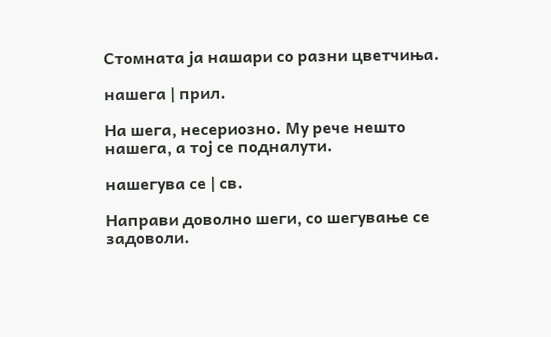Стомната ја нашари со разни цветчиња.

нашега | прил.

На шега, несериозно. Му рече нешто нашега, а тој се подналути.

нашегува се | св.

Направи доволно шеги, со шегување се задоволи.